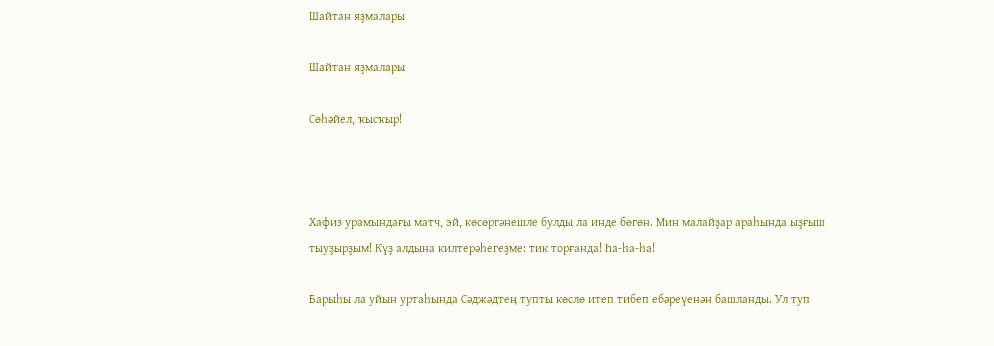Шайтан яҙмалары

Шайтан яҙмалары

Сөһәйел, ҡысҡыр!



Хафиз урамындағы матч, эй, көсөргәнешле булды ла инде бөгөн. Мин малайҙар араһында ыҙғыш тыуҙырҙым! Күҙ алдына килтерәһегеҙме: тик торғанда! Һа-һа-һа!

Барыһы ла уйын уртаһында Сәджәдтең тупты көслө итеп тибеп ебәреүенән башланды. Ул туп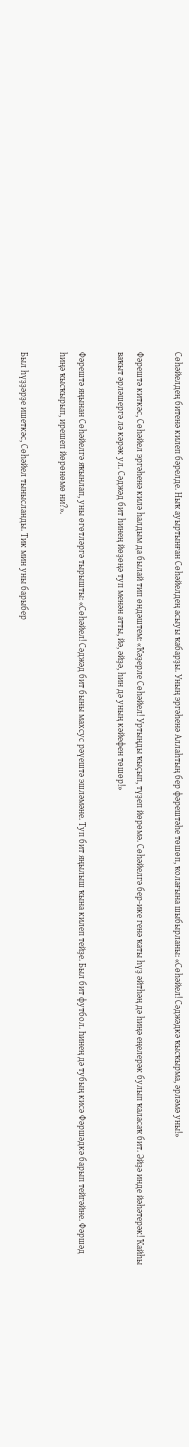Сөһәйелдең битенә килеп бәрелде. Ныҡ ауыртынған Сөһәйелдең асыуы ҡабарҙы. Уның эргәһенә Аллаһтың бер фәрештәһе төшөп, ҡолағына шыбырланы: «Сөһәйел! Сәджәдкә ҡысҡырма, әрләмә уны!»

Фәрештә киткәс, Сөһәйел эргәһенә килә һалдым да былай тип өндәштем: «Ҡәҙерле Сөһәйел! Уртыңды ҡыҫып, түҙеп йөрөмә. Сөһәйелгә бер-ике генә ҡаты һүҙ әйтһәң дә һиңә еңелерәк булып ҡаласаҡ бит. Әйҙә инде йәһәтерәк! Ҡайһы ваҡыт әрләшергә лә кәрәк ул. Сәджәд бит һинең йөҙөңә туп менән атты, йә, әйҙә, һин дә уның кәйефен төшөр!»

Фәрештә яңынан Сөһәйелгә яҡынлап, уны өгөтләргә тырышты: «Сөһәйел! Сәджәд бит быны махсус рәүештә эшләмәне. Туп бит яңылыш ҡына килеп тейҙе. Был бит футбол. Һинең дә тубың кисә Фәршәдкә барып тейгәйне. Фәршәд һиңә ҡысҡырып, ирешеп йөрөнөмө ни?».

Был һүҙҙәрҙе ишеткәс, Сөһәйел тынысланды. Тик мин уны барыбер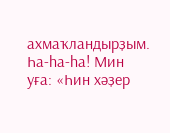ахмаҡландырҙым. Һа-һа-һа! Мин уға: «Һин хәҙер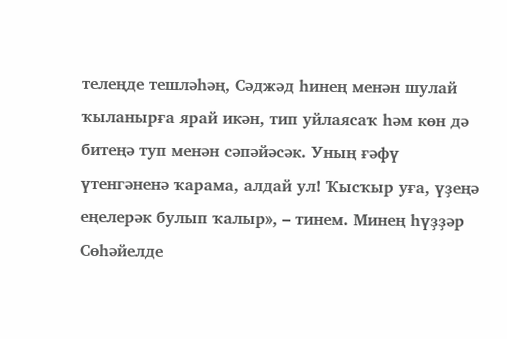телеңде тешләһәң, Сәджәд һинең менән шулай ҡыланырға ярай икән, тип уйлаясаҡ һәм көн дә битеңә туп менән сәпәйәсәк. Уның ғәфү үтенгәненә ҡарама, алдай ул! Ҡысҡыр уға, үҙеңә еңелерәк булып ҡалыр», – тинем. Минең һүҙҙәр Сөһәйелде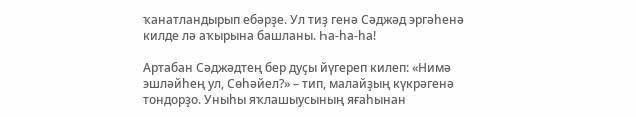ҡанатландырып ебәрҙе. Ул тиҙ генә Сәджәд эргәһенә килде лә аҡырына башланы. Һа-һа-һа!

Артабан Сәджәдтең бер дуҫы йүгереп килеп: «Нимә эшләйһең ул, Сөһәйел?» – тип, малайҙың күкрәгенә тондорҙо. Уныһы яҡлашыусының яғаһынан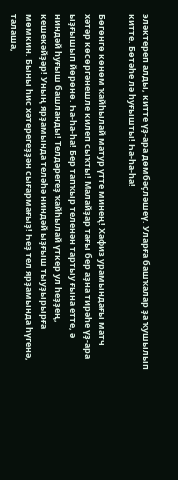эләктереп алды, китте үҙ-ара дөмбәҫләшеү. Уларға башҡалар ҙа ҡушылып китте. Бөтәһе лә һуғышты! Һа-һа-һа!

Бөгөнгө көнөм ҡайһылай матур үтте минең! Хафиз урамындағы матч хәтәр көсөргәнешле килеп сыҡты! Малайҙар тағы бер аҙна тирәһе үҙ-ара ыҙғышып йөрөнө. Һа-һа-һа! Бер тапҡыр теленән тартыу ғына етте, ә ниндәй һуғыш башланды! Телдәрегеҙ ҡайһылай үткер ул һеҙҙең, кешекәйҙәр! Уның ярҙамында теләһә ниндәй ыҙғыш тыуҙырырға мөмкин. Быны һис хәтерегеҙҙән сығармағыҙ! Һеҙ тел ярҙамында һүгенә, талаша,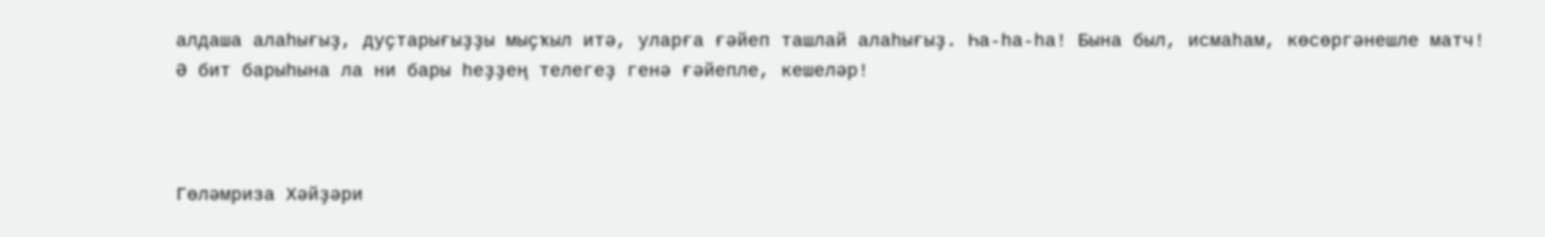алдаша алаһығыҙ, дуҫтарығыҙҙы мыҫҡыл итә, уларға ғәйеп ташлай алаһығыҙ. Һа-һа-һа! Бына был, исмаһам, көсөргәнешле матч! Ә бит барыһына ла ни бары һеҙҙең телегеҙ генә ғәйепле, кешеләр!



Гөләмриза Хәйҙәри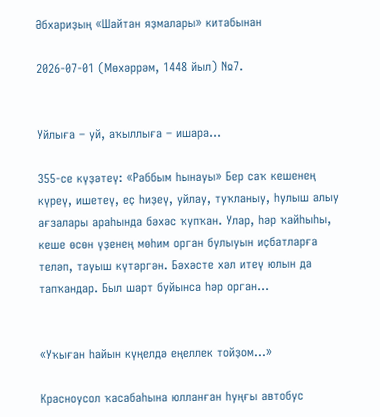Әбхариҙың «Шайтан яҙмалары» китабынан

2026-07-01 (Мөхәррәм, 1448 йыл) №7.


Уйлыға – уй, аҡыллыға – ишара...

355-се күҙәтеү: «Раббым һынауы» Бер саҡ кешенең күреү, ишетеү, еҫ һиҙеү, уйлау, туҡланыу, һулыш алыу ағзалары араһында бәхәс ҡупҡан. Улар, һәр ҡайһыһы, кеше өсөн үҙенең мөһим орган булыуын иҫбатларға теләп, тауыш күтәргән. Бәхәсте хәл итеү юлын да тапҡандар. Был шарт буйынса һәр орган...


«Уҡыған һайын күңелдә еңеллек тойҙом...»

Красноусол ҡасабаһына юлланған һуңғы автобус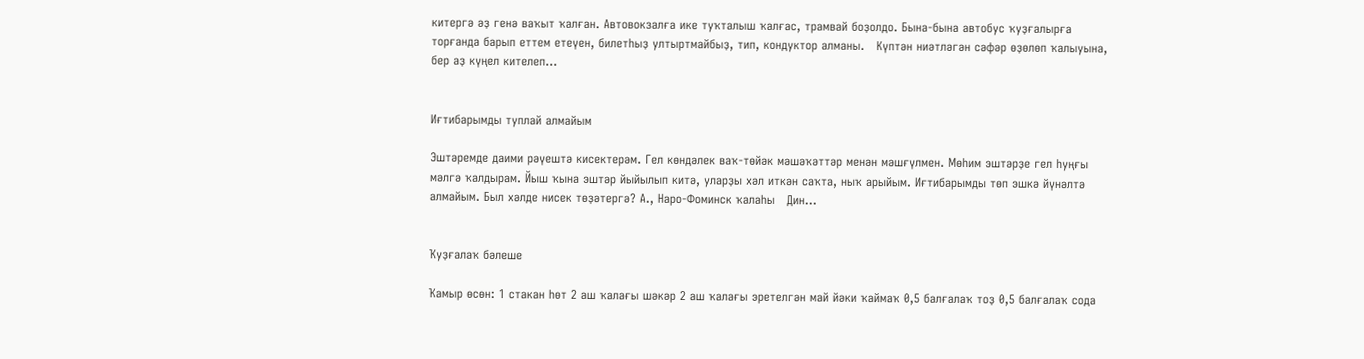китергә әҙ генә ваҡыт ҡалған. Автовокзалға ике туҡталыш ҡалғас, трамвай боҙолдо. Бына-бына автобус ҡуҙғалырға торғанда барып еттем етеүен, билетһыҙ ултыртмайбыҙ, тип, кондуктор алманы.   Күптән ниәтләгән сәфәр өҙөлөп ҡалыуына, бер аҙ күңел кителеп...


Иғтибарымды туплай алмайым

Эштәремде даими рәүештә кисектерәм. Гел көндәлек ваҡ-төйәк мәшәҡәттәр менән мәшғүлмен. Мөһим эштәрҙе гел һуңғы мәлгә ҡалдырам. Йыш ҡына эштәр йыйылып китә, уларҙы хәл иткән саҡта, ныҡ арыйым. Иғтибарымды төп эшкә йүнәлтә алмайым. Был хәлде нисек төҙәтергә? А., Наро-Фоминск ҡалаһы   Дин...


Ҡуҙғалаҡ бәлеше

Ҡамыр өсөн: 1 стакан һөт 2 аш ҡалағы шәкәр 2 аш ҡалағы эретелгән май йәки ҡаймаҡ 0,5 балғалаҡ тоҙ 0,5 балғалаҡ сода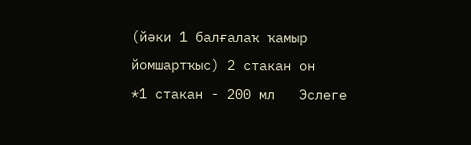(йәки 1 балғалаҡ ҡамыр йомшартҡыс) 2 стакан он   *1 стакан - 200 мл   Эслеге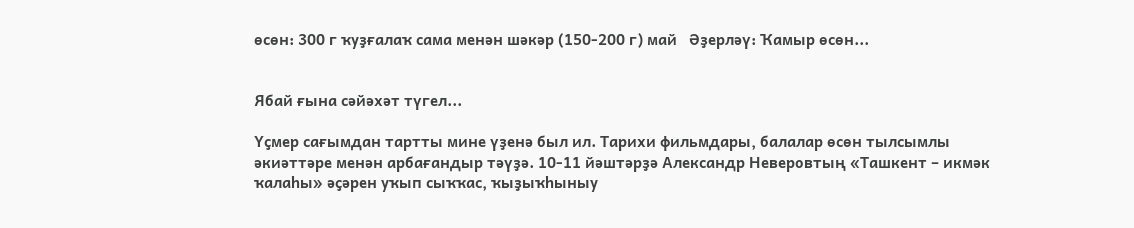өсөн: 300 г ҡуҙғалаҡ сама менән шәкәр (150-200 г) май   Әҙерләү: Ҡамыр өсөн...


Ябай ғына сәйәхәт түгел...

Үҫмер сағымдан тартты мине үҙенә был ил. Тарихи фильмдары, балалар өсөн тылсымлы әкиәттәре менән арбағандыр тәүҙә. 10-11 йәштәрҙә Александр Неверовтың «Ташкент – икмәк ҡалаһы» әҫәрен уҡып сыҡҡас, ҡыҙыҡһыныу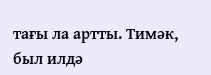тағы ла артты. Тимәк, был илдә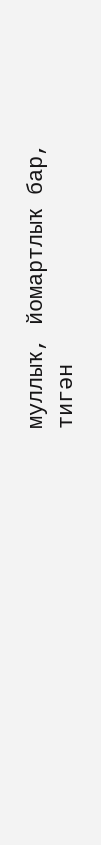муллыҡ, йомартлыҡ бар, тигән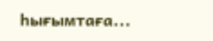һығымтаға...